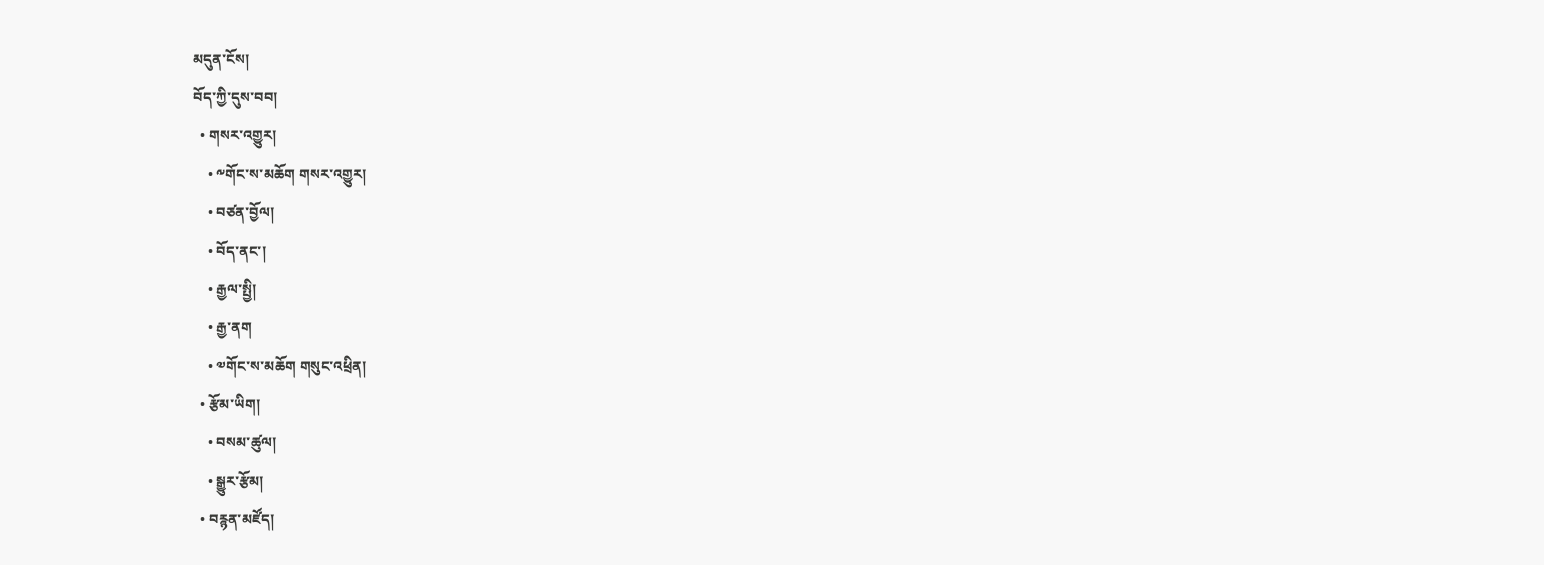མདུན་ངོས།
བོད་ཀྱི་དུས་བབ།
  • གསར་འགྱུར།
    • ༸གོང་ས་མཆོག གསར་འགྱུར།
    • བཙན་བྱོལ།
    • བོད་ནང་།
    • རྒྱལ་སྤྱི།
    • རྒྱ་ནག
    • ༧གོང་ས་མཆོག གསུང་འཕྲིན།
  • རྩོམ་ཡིག།
    • བསམ་ཚུལ།
    • སྒྱུར་རྩོམ།
  • བརྙན་མཛོད།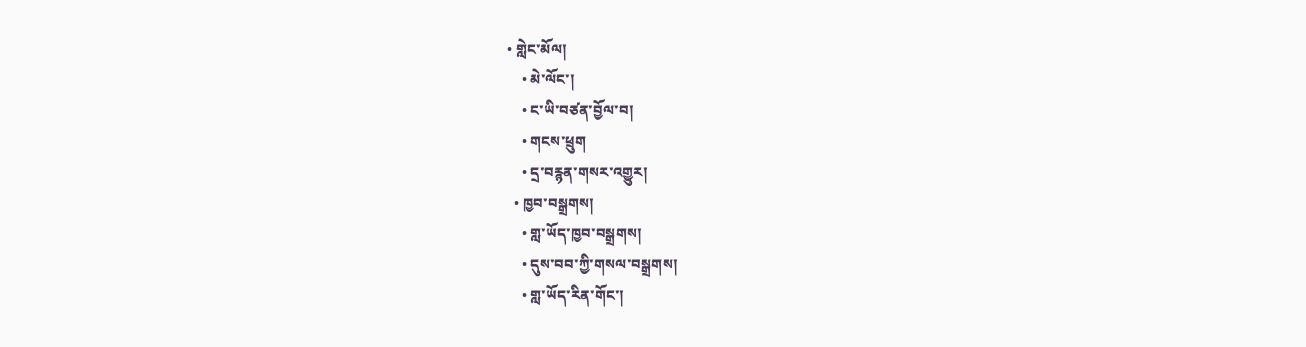• གླེང་མོལ།
    • མེ་ལོང་།
    • ང་ཡི་བཙན་བྱོལ་བ།
    • གངས་ཕྲུག
    • དྲ་བརྙན་གསར་འགྱུར།
  • ཁྱབ་བསྒྲགས།
    • གླ་ཡོད་ཁྱབ་བསྒྲགས།
    • དུས་བབ་ཀྱི་གསལ་བསྒྲགས།
    • གླ་ཡོད་རིན་གོང་།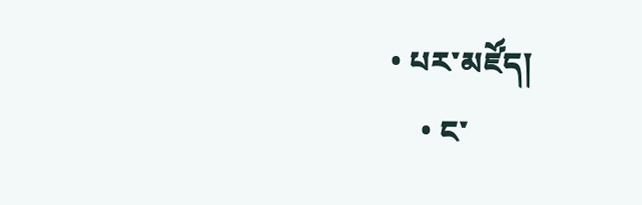• པར་མཛོད།
    • ང་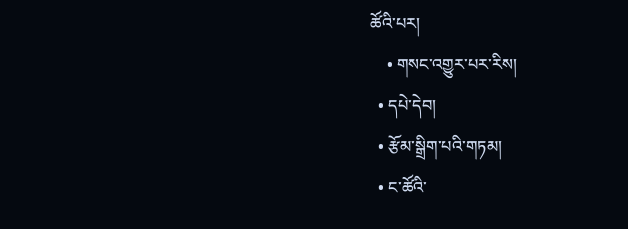ཚོའི་པར།
    • གསང་འགྱུར་པར་རིས།
  • དཔེ་དེབ།
  • རྩོམ་སྒྲིག་པའི་གཏམ།
  • ང་ཚོའི་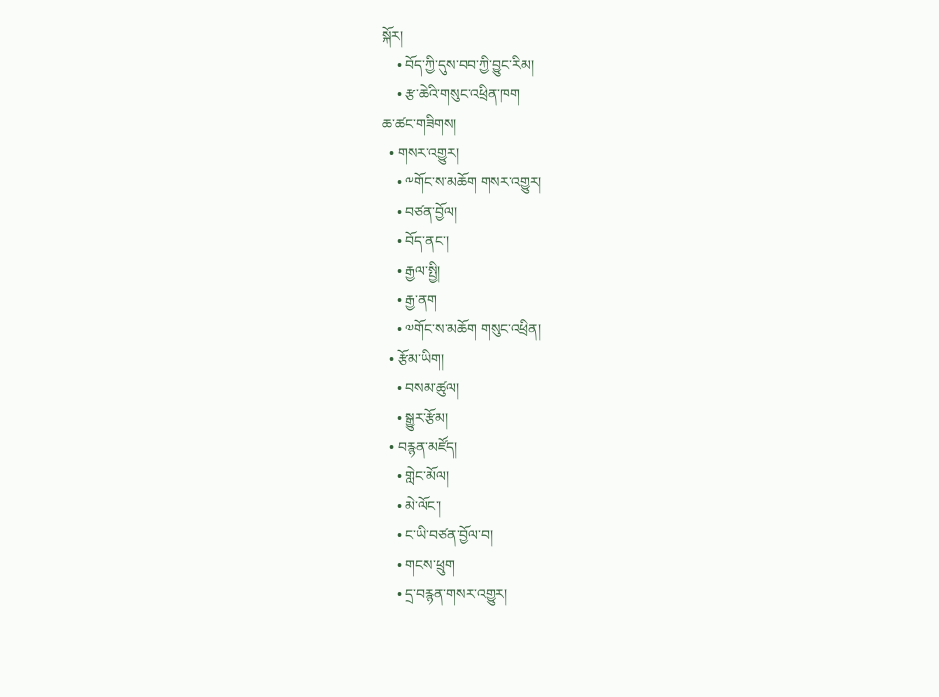སྐོར།
    • བོད་ཀྱི་དུས་བབ་ཀྱི་བྱུང་རིམ།
    • རྩ་ཆེའི་གསུང་འཕྲིན་ཁག
ཆ་ཚང་གཟིགས།
  • གསར་འགྱུར།
    • ༸གོང་ས་མཆོག གསར་འགྱུར།
    • བཙན་བྱོལ།
    • བོད་ནང་།
    • རྒྱལ་སྤྱི།
    • རྒྱ་ནག
    • ༧གོང་ས་མཆོག གསུང་འཕྲིན།
  • རྩོམ་ཡིག།
    • བསམ་ཚུལ།
    • སྒྱུར་རྩོམ།
  • བརྙན་མཛོད།
    • གླེང་མོལ།
    • མེ་ལོང་།
    • ང་ཡི་བཙན་བྱོལ་བ།
    • གངས་ཕྲུག
    • དྲ་བརྙན་གསར་འགྱུར།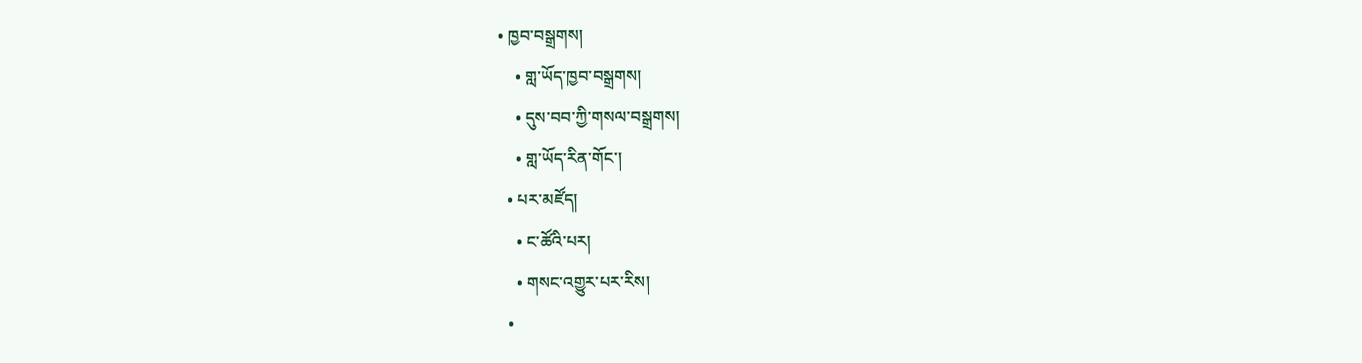• ཁྱབ་བསྒྲགས།
    • གླ་ཡོད་ཁྱབ་བསྒྲགས།
    • དུས་བབ་ཀྱི་གསལ་བསྒྲགས།
    • གླ་ཡོད་རིན་གོང་།
  • པར་མཛོད།
    • ང་ཚོའི་པར།
    • གསང་འགྱུར་པར་རིས།
  •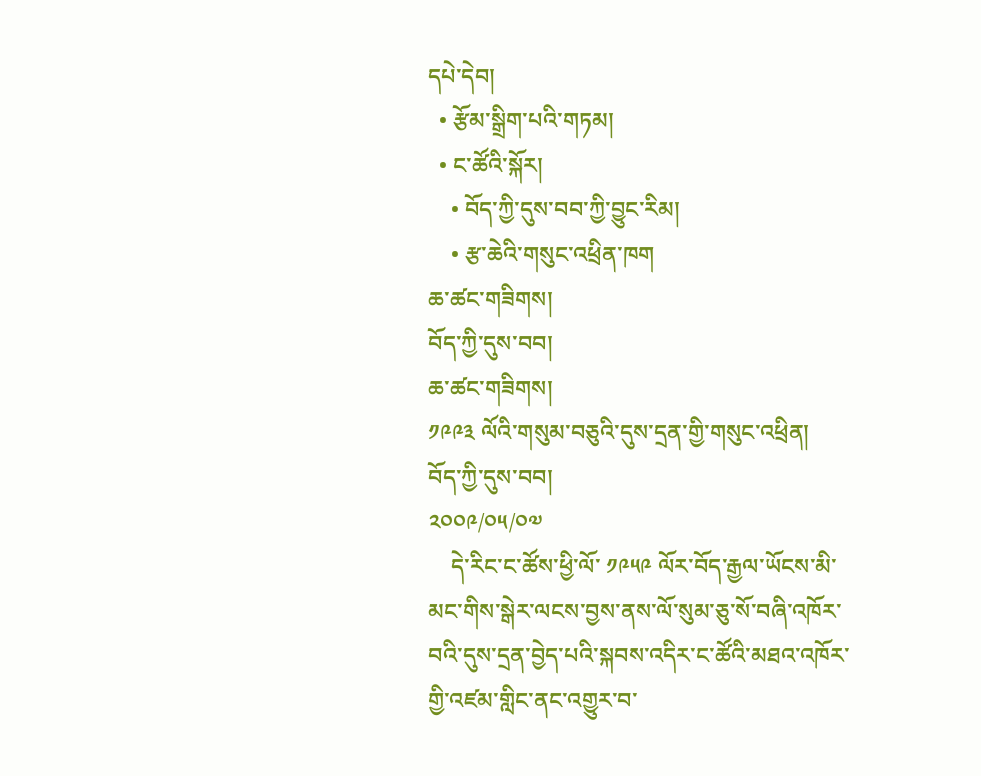དཔེ་དེབ།
  • རྩོམ་སྒྲིག་པའི་གཏམ།
  • ང་ཚོའི་སྐོར།
    • བོད་ཀྱི་དུས་བབ་ཀྱི་བྱུང་རིམ།
    • རྩ་ཆེའི་གསུང་འཕྲིན་ཁག
ཆ་ཚང་གཟིགས།
བོད་ཀྱི་དུས་བབ།
ཆ་ཚང་གཟིགས།
༡༩༩༣ ལོའི་གསུམ་བཅུའི་དུས་དྲན་གྱི་གསུང་འཕྲིན།
བོད་ཀྱི་དུས་བབ།
༢༠༠༩/༠༥/༠༧
    དེ་རིང་ང་ཚོས་ཕྱི་ལོ་ ༡༩༥༩ ལོར་བོད་རྒྱལ་ཡོངས་མི་མང་གིས་སྒེར་ལངས་བྱས་ནས་ལོ་སུམ་ཅུ་སོ་བཞི་འཁོར་བའི་དུས་དྲན་བྱེད་པའི་སྐབས་འདིར་ང་ཚོའི་མཐའ་འཁོར་གྱི་འཛམ་གླིང་ནང་འགྱུར་བ་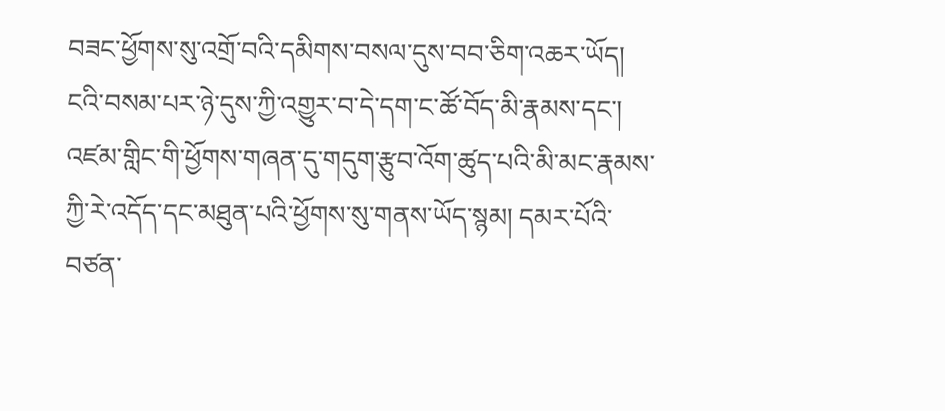བཟང་ཕྱོགས་སུ་འགྲོ་བའི་དམིགས་བསལ་དུས་བབ་ཅིག་འཆར་ཡོད། ངའི་བསམ་པར་ཉེ་དུས་ཀྱི་འགྱུར་བ་དེ་དག་ང་ཚོ་བོད་མི་རྣམས་དང་། འཛམ་གླིང་གི་ཕྱོགས་གཞན་དུ་གདུག་རྩུབ་འོག་ཚུད་པའི་མི་མང་རྣམས་ཀྱི་རེ་འདོད་དང་མཐུན་པའི་ཕྱོགས་སུ་གནས་ཡོད་སྙམ། དམར་པོའི་བཙན་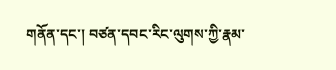གནོན་དང་། བཙན་དབང་རིང་ལུགས་ཀྱི་རྣམ་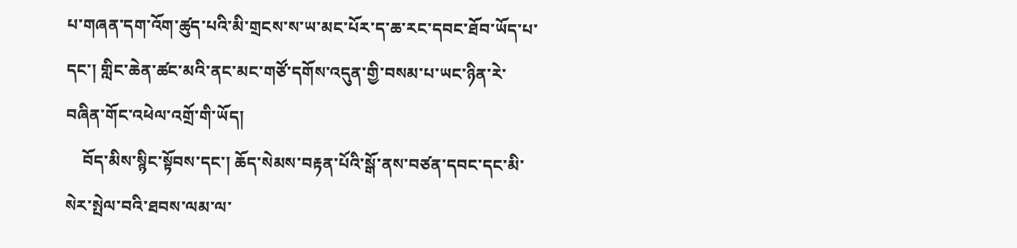པ་གཞན་དག་འོག་ཚུད་པའི་མི་གྲངས་ས་ཡ་མང་པོར་ད་ཆ་རང་དབང་ཐོབ་ཡོད་པ་དང་། གླིང་ཆེན་ཚང་མའི་ནང་མང་གཙོ་དགོས་འདུན་གྱི་བསམ་པ་ཡང་ཉིན་རེ་བཞིན་གོང་འཕེལ་འགྲོ་གི་ཡོད།
    བོད་མིས་སྙིང་སྟོབས་དང་། ཆོད་སེམས་བརྟན་པོའི་སྒོ་ནས་བཙན་དབང་དང་མི་སེར་སྤེལ་བའི་ཐབས་ལམ་ལ་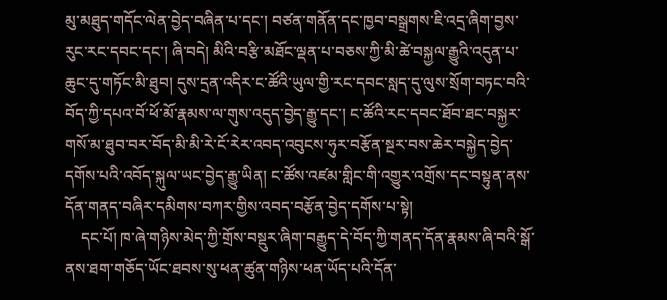མུ་མཐུད་གདོང་ལེན་བྱེད་བཞིན་པ་དང་། བཙན་གནོན་དང་ཁྱབ་བསྒྲགས་ཇི་འདྲ་ཞིག་བྱས་རུང་རང་དབང་དང་། ཞི་བདེ། མིའི་བརྩི་མཐོང་ལྡན་པ་བཅས་ཀྱི་མི་ཚེ་བསྐྱལ་རྒྱུའི་འདུན་པ་ཆུང་དུ་གཏོང་མི་ཐུབ། དུས་དྲན་འདིར་ང་ཚོའི་ཡུལ་གྱི་རང་དབང་སླད་དུ་ལུས་སྲོག་བཏང་བའི་བོད་ཀྱི་དཔའ་བོ་ཕོ་མོ་རྣམས་ལ་གུས་འདུད་བྱེད་རྒྱུ་དང་། ང་ཚོའི་རང་དབང་ཐོབ་ཐང་བསྐྱར་གསོ་མ་ཐུབ་བར་བོད་མི་མི་རེ་ངོ་རེར་འབད་འབུངས་ཧུར་བརྩོན་སྔར་བས་ཆེར་བསྐྱེད་བྱེད་དགོས་པའི་འབོད་སྐུལ་ཡང་བྱེད་རྒྱུ་ཡིན། ང་ཚོས་འཛམ་གླིང་གི་འགྱུར་འགྲོས་དང་བསྟུན་ནས་དོན་གནད་བཞིར་དམིགས་བཀར་གྱིས་འབད་བརྩོན་བྱེད་དགོས་པ་སྟེ།
    དང་པོ། ཁ་ཞེ་གཉིས་མེད་ཀྱི་གྲོས་བསྡུར་ཞིག་བརྒྱུད་དེ་བོད་ཀྱི་གནད་དོན་རྣམས་ཞི་བའི་སྒོ་ནས་ཐག་གཅོད་ཡོང་ཐབས་སུ་ཕན་ཚུན་གཉིས་ཕན་ཡོད་པའི་དོན་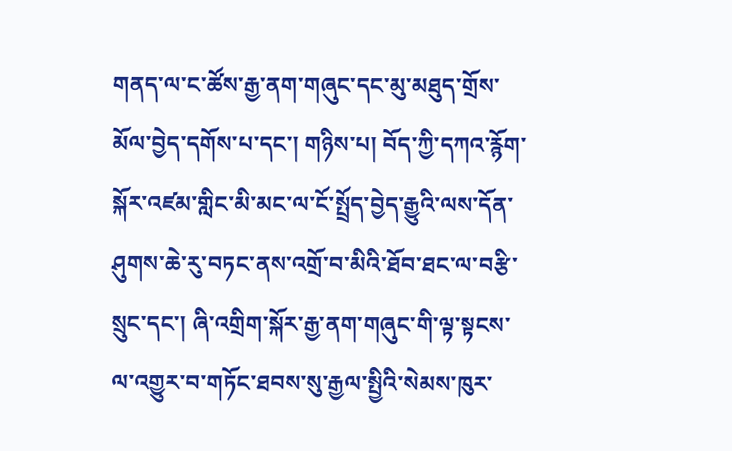གནད་ལ་ང་ཚོས་རྒྱ་ནག་གཞུང་དང་མུ་མཐུད་གྲོས་མོལ་བྱེད་དགོས་པ་དང་། གཉིས་པ། བོད་ཀྱི་དཀའ་རྙོག་སྐོར་འཛམ་གླིང་མི་མང་ལ་ངོ་སྤྲོད་བྱེད་རྒྱུའི་ལས་དོན་ཤུགས་ཆེ་རུ་བཏང་ནས་འགྲོ་བ་མིའི་ཐོབ་ཐང་ལ་བརྩི་སྲུང་དང་། ཞི་འགྲིག་སྐོར་རྒྱ་ནག་གཞུང་གི་ལྟ་སྟངས་ལ་འགྱུར་བ་གཏོང་ཐབས་སུ་རྒྱལ་སྤྱིའི་སེམས་ཁུར་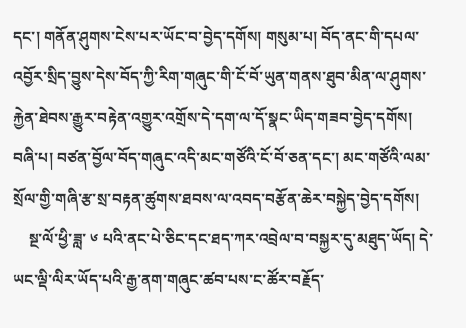དང་། གནོན་ཤུགས་ངེས་པར་ཡོང་བ་བྱེད་དགོས། གསུམ་པ། བོད་ནང་གི་དཔལ་འབྱོར་སྲིད་བྱུས་དེས་བོད་ཀྱི་རིག་གཞུང་གི་ངོ་བོ་ཡུན་གནས་ཐུབ་མིན་ལ་ཤུགས་རྐྱེན་ཐེབས་རྒྱུར་བརྟེན་འགྱུར་འགྲོས་དེ་དག་ལ་དོ་སྣང་ཡིད་གཟབ་བྱེད་དགོས། བཞི་པ། བཙན་བྱོལ་བོད་གཞུང་འདི་མང་གཙོའི་ངོ་བོ་ཅན་དང་། མང་གཙོའི་ལམ་སྲོལ་གྱི་གཞི་རྩ་སྲ་བརྟན་ཚུགས་ཐབས་ལ་འབད་བརྩོན་ཆེར་བསྐྱེད་བྱེད་དགོས།
    སྔ་ལོ་ཕྱི་ཟླ་ ༦ པའི་ནང་པེ་ཅིང་དང་ཐད་ཀར་འབྲེལ་བ་བསྐྱར་དུ་མཐུད་ཡོད། དེ་ཡང་ལྡི་ལིར་ཡོད་པའི་རྒྱ་ནག་གཞུང་ཚབ་པས་ང་ཚོར་བརྗོད་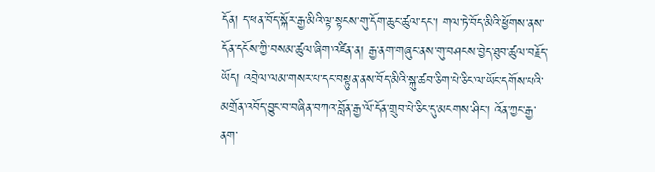དོན། ད་ཕན་བོད་སྐོར་རྒྱ་མིའི་ལྟ་སྟངས་གུ་དོག་ཆུང་ཚུལ་དང་། གལ་ཏེ་བོད་མིའི་ཕྱོགས་ནས་དོན་དངོས་ཀྱི་བསམ་ཚུལ་ཞིག་འཛིན་ན། རྒྱ་ནག་གཞུང་ནས་གུ་བཤངས་བྱེད་ཐུབ་ཚུལ་བརྗོད་ཡོད། འབྲེལ་ལམ་གསར་པ་དང་བསྟུན་ནས་བོད་མིའི་སྐུ་ཚབ་ཅིག་པེ་ཅིང་ལ་ཡོང་དགོས་པའི་མགྲོན་འབོད་བྱུང་བ་བཞིན་བཀའ་བློན་རྒྱ་ལོ་དོན་གྲུབ་པེ་ཅིང་དུ་མངགས་ཤིང་། འོན་ཀྱང་རྒྱ་ནག་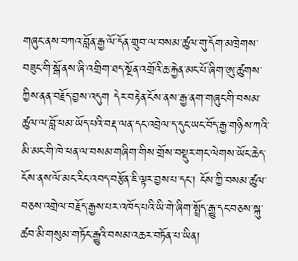གཞུང་ནས་བཀའ་བློན་རྒྱ་ལོ་དོན་གྲུབ་ལ་བསམ་ཚུལ་གུ་དོག་མཁྲེགས་བཟུང་གི་སྒོ་ནས་ཞི་འགྲིག་ཐད་སྔོན་འགྲོའི་ཆ་རྐྱེན་མང་པོ་ཞིག་ཨུ་ཚུགས་ཀྱིས་ནན་བརྗོད་བྱས་འདུག དེར་བརྟེན་ངོས་ནས་རྒྱ་ནག་གཞུང་གི་བསམ་ཚུལ་ལ་བློ་ཕམ་ཡོད་པའི་བརྡ་ལན་དང་འབྲེལ་ད་དུང་ཡང་བོད་རྒྱ་གཉིས་ཀའི་མི་མང་གི་ཁེ་ཕན་ལ་བསམ་གཞིག་གིས་གྲོས་བསྡུར་གང་ལེགས་ཡོང་ཆེད་ངོས་ནས་ལོ་མང་རིང་འབད་བརྩོན་ཇི་ལྟར་བྱས་པ་དང་། ངོས་ཀྱི་བསམ་ཚུལ་བཅས་འགྲེལ་བརྗོད་རྒྱས་པར་འཁོད་པའི་ཡི་གེ་ཞིག་སྤྲོད་རྒྱུ་དང་བཅས་སྐུ་ཚབ་མི་གསུམ་གཏོང་རྒྱུའི་བསམ་འཆར་བཏོན་པ་ཡིན།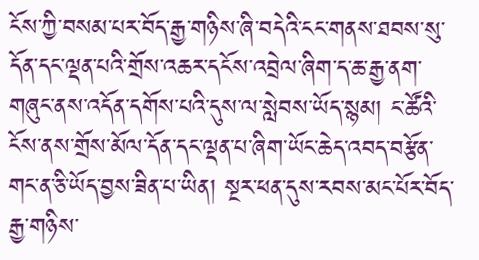ངོས་ཀྱི་བསམ་པར་བོད་རྒྱ་གཉིས་ཞི་བདེའི་ངང་གནས་ཐབས་སུ་དོན་དང་ལྡན་པའི་གྲོས་འཆར་དངོས་འབྲེལ་ཞིག་ད་ཆ་རྒྱ་ནག་གཞུང་ནས་འདོན་དགོས་པའི་དུས་ལ་སླེབས་ཡོད་སྙམ། ང་ཚོའི་ངོས་ནས་གྲོས་མོལ་དོན་དང་ལྡན་པ་ཞིག་ཡོང་ཆེད་འབད་བརྩོན་གང་ན་ཅི་ཡོད་བྱས་ཟིན་པ་ཡིན། སྔར་ཕན་དུས་རབས་མང་པོར་བོད་རྒྱ་གཉིས་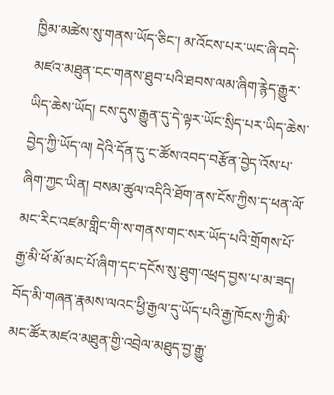ཁྱིམ་མཚེས་སུ་གནས་ཡོད་ཅིང་། མ་འོངས་པར་ཡང་ཞི་བདེ་མཛའ་མཐུན་ངང་གནས་ཐུབ་པའི་ཐབས་ལམ་ཞིག་རྙེད་རྒྱུར་ཡིད་ཆེས་ཡོད། ངས་དུས་རྒྱུན་དུ་དེ་ལྟར་ཡོང་སྲིད་པར་ཡིད་ཆེས་བྱེད་ཀྱི་ཡོད་ལ། དེའི་དོན་དུ་ང་ཚོས་འབད་བརྩོན་བྱེད་འོས་པ་ཞིག་ཀྱང་ཡིན། བསམ་ཚུལ་འདིའི་ཐོག་ནས་ངོས་ཀྱིས་ད་ཕན་ལོ་མང་རིང་འཛམ་གླིང་གི་ས་གནས་གང་སར་ཡོད་པའི་གྲོགས་པོ་རྒྱ་མི་ཕོ་མོ་མང་པོ་ཞིག་དང་དངོས་སུ་ཐུག་འཕྲད་བྱས་པ་མ་ཟད། བོད་མི་གཞན་རྣམས་ལའང་ཕྱི་རྒྱལ་དུ་ཡོད་པའི་རྒྱ་ཁོངས་ཀྱི་མི་མང་ཚོར་མཛའ་མཐུན་གྱི་འབྲེལ་མཐུད་བྱ་རྒྱུ་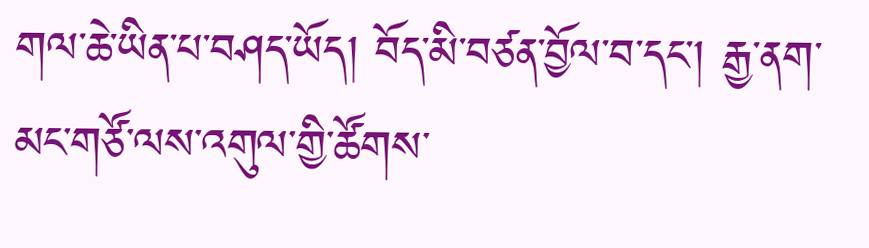གལ་ཆེ་ཡིན་པ་བཤད་ཡོད། བོད་མི་བཙན་བྱོལ་བ་དང་། རྒྱ་ནག་མང་གཙོ་ལས་འགུལ་གྱི་ཚོགས་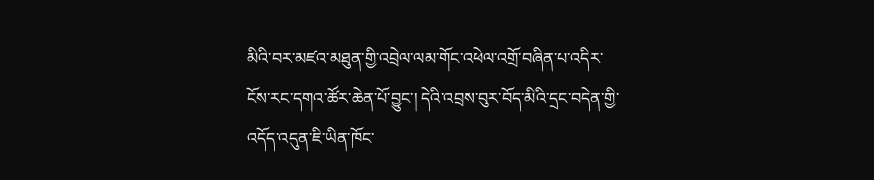མིའི་བར་མཛའ་མཐུན་གྱི་འབྲེལ་ལམ་གོང་འཕེལ་འགྲོ་བཞིན་པ་འདིར་ངོས་རང་དགའ་ཚོར་ཆེན་པོ་བྱུང་། དེའི་འབྲས་བུར་བོད་མིའི་དྲང་བདེན་གྱི་འདོད་འདུན་ཇི་ཡིན་ཁོང་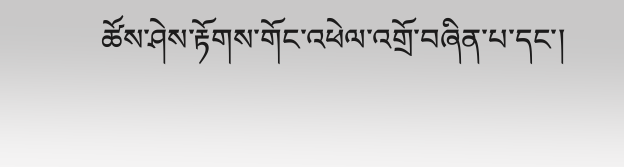ཚོས་ཤེས་རྟོགས་གོང་འཕེལ་འགྲོ་བཞིན་པ་དང་།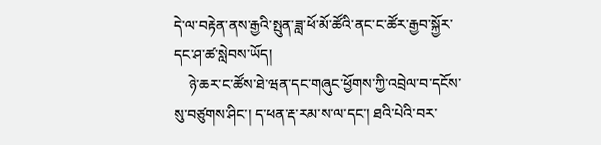དེ་ལ་བརྟེན་ནས་རྒྱའི་སྤུན་ཟླ་ཕོ་མོ་ཚོའི་ནང་ང་ཚོར་རྒྱབ་སྐྱོར་དང་ཤ་ཚ་སླེབས་ཡོད།
    ཉེ་ཆར་ང་ཚོས་ཐེ་ཝན་དང་གཞུང་ཕྱོགས་ཀྱི་འབྲེལ་བ་དངོས་སུ་བཙུགས་ཤིང་། ད་ཕན་རྡ་རམ་ས་ལ་དང་། ཐའི་པེའི་བར་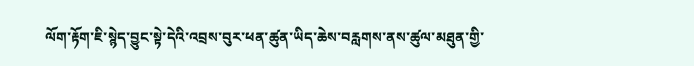ལོག་རྟོག་ཇི་སྙེད་བྱུང་སྟེ་དེའི་འབྲས་བུར་ཕན་ཚུན་ཡིད་ཆེས་བརླགས་ནས་ཚུལ་མཐུན་གྱི་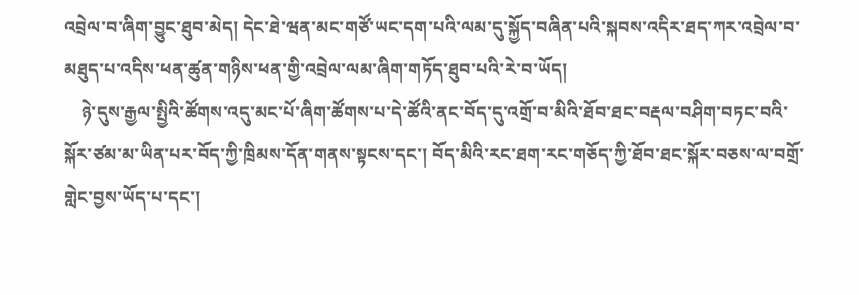འབྲེལ་བ་ཞིག་བྱུང་ཐུབ་མེད། དེང་ཐེ་ཝན་མང་གཙོ་ཡང་དག་པའི་ལམ་དུ་སྐྱོད་བཞིན་པའི་སྐབས་འདིར་ཐད་ཀར་འབྲེལ་བ་མཐུད་པ་འདིས་ཕན་ཚུན་གཉིས་ཕན་གྱི་འབྲེལ་ལམ་ཞིག་གཏོད་ཐུབ་པའི་རེ་བ་ཡོད།
    ཉེ་དུས་རྒྱལ་སྤྱིའི་ཚོགས་འདུ་མང་པོ་ཞིག་ཚོགས་པ་དེ་ཚོའི་ནང་བོད་དུ་འགྲོ་བ་མིའི་ཐོབ་ཐང་བརྡལ་བཤིག་བཏང་བའི་སྐོར་ཙམ་མ་ཡིན་པར་བོད་ཀྱི་ཁྲིམས་དོན་གནས་སྟངས་དང་། བོད་མིའི་རང་ཐག་རང་གཅོད་ཀྱི་ཐོབ་ཐང་སྐོར་བཅས་ལ་བགྲོ་གླེང་བྱས་ཡོད་པ་དང་།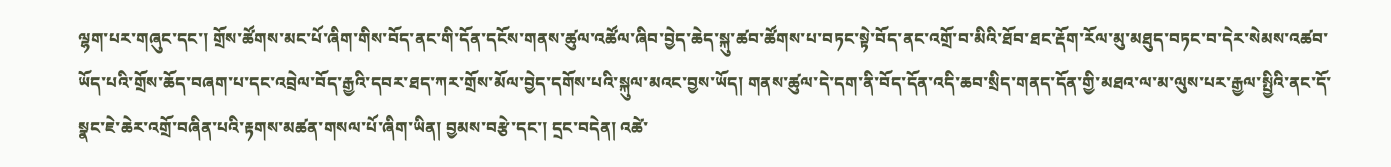ལྷག་པར་གཞུང་དང་། གྲོས་ཚོགས་མང་པོ་ཞིག་གིས་བོད་ནང་གི་དོན་དངོས་གནས་ཚུལ་འཚོལ་ཞིབ་བྱེད་ཆེད་སྐུ་ཚབ་ཚོགས་པ་བཏང་སྟེ་བོད་ནང་འགྲོ་བ་མིའི་ཐོབ་ཐང་རྡོག་རོལ་མུ་མཐུད་བཏང་བ་དེར་སེམས་འཚབ་ཡོད་པའི་གྲོས་ཆོད་བཞག་པ་དང་འབྲེལ་བོད་རྒྱའི་དབར་ཐད་ཀར་གྲོས་མོལ་བྱེད་དགོས་པའི་སྐུལ་མའང་བྱས་ཡོད། གནས་ཚུལ་དེ་དག་ནི་བོད་དོན་འདི་ཆབ་སྲིད་གནད་དོན་གྱི་མཐའ་ལ་མ་ལུས་པར་རྒྱལ་སྤྱིའི་ནང་དོ་སྣང་ཇེ་ཆེར་འགྲོ་བཞིན་པའི་རྟགས་མཚན་གསལ་པོ་ཞིག་ཡིན། བྱམས་བརྩེ་དང་། དྲང་བདེན། འཚེ་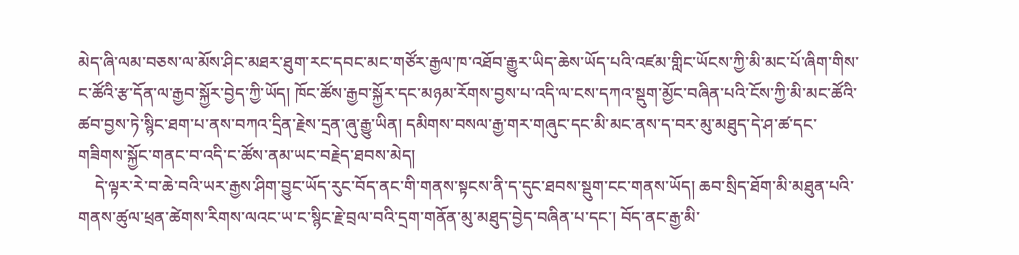མེད་ཞི་ལམ་བཅས་ལ་མོས་ཤིང་མཐར་ཐུག་རང་དབང་མང་གཙོར་རྒྱལ་ཁ་འཐོབ་རྒྱུར་ཡིད་ཆེས་ཡོད་པའི་འཛམ་གླིང་ཡོངས་ཀྱི་མི་མང་པོ་ཞིག་གིས་ང་ཚོའི་རྩ་དོན་ལ་རྒྱབ་སྐྱོར་བྱེད་ཀྱི་ཡོད། ཁོང་ཚོས་རྒྱབ་སྐྱོར་དང་མཉམ་རོགས་བྱས་པ་འདི་ལ་ངས་དཀའ་སྡུག་མྱོང་བཞིན་པའི་ངོས་ཀྱི་མི་མང་ཚོའི་ཚབ་བྱས་ཏེ་སྙིང་ཐག་པ་ནས་བཀའ་དྲིན་རྗེས་དྲན་ཞུ་རྒྱུ་ཡིན། དམིགས་བསལ་རྒྱ་གར་གཞུང་དང་མི་མང་ནས་ད་བར་མུ་མཐུད་དེ་ཤ་ཚ་དང་གཟིགས་སྐྱོང་གནང་བ་འདི་ང་ཚོས་ནམ་ཡང་བརྗེད་ཐབས་མེད།
    དེ་ལྟར་རེ་བ་ཆེ་བའི་ཡར་རྒྱས་ཤིག་བྱུང་ཡོད་རུང་བོད་ནང་གི་གནས་སྟངས་ནི་ད་དུང་ཐབས་སྡུག་ངང་གནས་ཡོད། ཆབ་སྲིད་ཐོག་མི་མཐུན་པའི་གནས་ཚུལ་ཕྲན་ཚེགས་རིགས་ལའང་ཡ་ང་སྙིང་རྗེ་བྲལ་བའི་དྲག་གནོན་མུ་མཐུད་བྱེད་བཞིན་པ་དང་། བོད་ནང་རྒྱ་མི་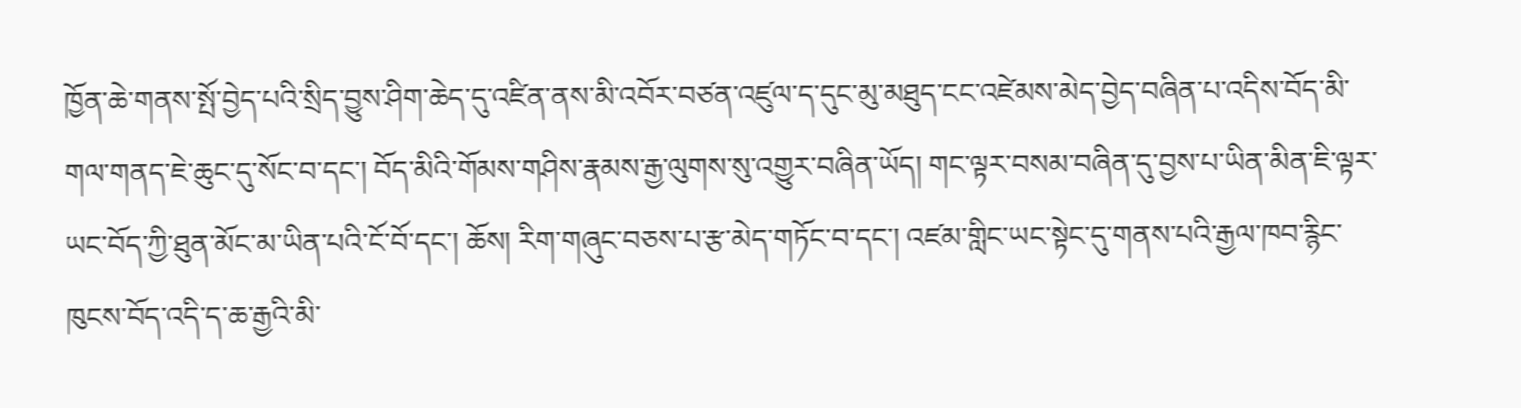ཁྱོན་ཆེ་གནས་སྤོ་བྱེད་པའི་སྲིད་བྱུས་ཤིག་ཆེད་དུ་འཛིན་ནས་མི་འབོར་བཙན་འཛུལ་ད་དུང་མུ་མཐུད་ངང་འཛེམས་མེད་བྱེད་བཞིན་པ་འདིས་བོད་མི་གལ་གནད་ཇེ་ཆུང་དུ་སོང་བ་དང་། བོད་མིའི་གོམས་གཤིས་རྣམས་རྒྱ་ལུགས་སུ་འགྱུར་བཞིན་ཡོད། གང་ལྟར་བསམ་བཞིན་དུ་བྱས་པ་ཡིན་མིན་ཇི་ལྟར་ཡང་བོད་ཀྱི་ཐུན་མོང་མ་ཡིན་པའི་ངོ་བོ་དང་། ཆོས། རིག་གཞུང་བཅས་པ་རྩ་མེད་གཏོང་བ་དང་། འཛམ་གླིང་ཡང་སྟེང་དུ་གནས་པའི་རྒྱལ་ཁབ་རྙིང་ཁུངས་བོད་འདི་ད་ཆ་རྒྱའི་མི་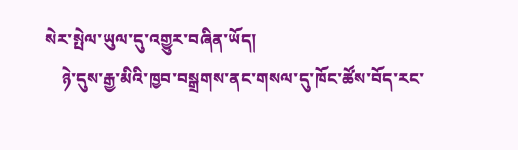སེར་སྤེལ་ཡུལ་དུ་འགྱུར་བཞིན་ཡོད།
    ཉེ་དུས་རྒྱ་མིའི་ཁྱབ་བསྒྲགས་ནང་གསལ་དུ་ཁོང་ཚོས་བོད་རང་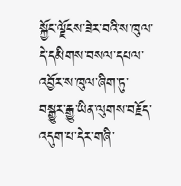སྐྱོང་ལྗོངས་ཟེར་བའི་ས་ཁུལ་དེ་དམིགས་བསལ་དཔལ་འབྱོར་ས་ཁུལ་ཞིག་ཏུ་བསྒྱུར་རྒྱུ་ཡིན་ལུགས་བརྗོད་འདུག་པ་དེར་གཞི་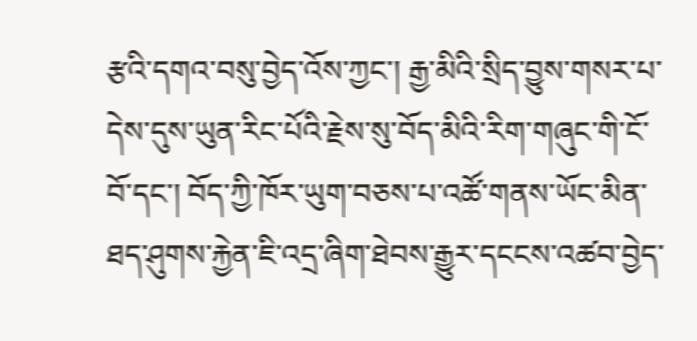རྩའི་དགའ་བསུ་བྱེད་འོས་ཀྱང་། རྒྱ་མིའི་སྲིད་བྱུས་གསར་པ་དེས་དུས་ཡུན་རིང་པོའི་རྗེས་སུ་བོད་མིའི་རིག་གཞུང་གི་ངོ་བོ་དང་། བོད་ཀྱི་ཁོར་ཡུག་བཅས་པ་འཚོ་གནས་ཡོང་མིན་ཐད་ཤུགས་རྐྱེན་ཇི་འདྲ་ཞིག་ཐེབས་རྒྱུར་དངངས་འཚབ་བྱེད་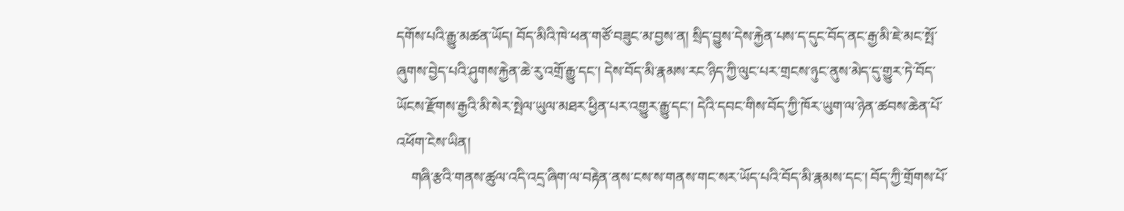དགོས་པའི་རྒྱུ་མཚན་ཡོད། བོད་མིའི་ཁེ་ཕན་གཙོ་བཟུང་མ་བྱས་ན། སྲིད་བྱུས་དེས་རྐྱེན་པས་ད་དུང་བོད་ནང་རྒྱ་མི་ཇེ་མང་སྤོ་ཞུགས་བྱེད་པའི་ཤུགས་རྐྱེན་ཆེ་རུ་འགྲོ་རྒྱུ་དང་། དེས་བོད་མི་རྣམས་རང་ཉིད་ཀྱི་ལུང་པར་གྲངས་ཉུང་ནུས་མེད་དུ་གྱུར་ཏེ་བོད་ཡོངས་རྫོགས་རྒྱའི་མི་སེར་སྤེལ་ཡུལ་མཐར་ཕྱིན་པར་འགྱུར་རྒྱུ་དང་། དེའི་དབང་གིས་བོད་ཀྱི་ཁོར་ཡུག་ལ་ཉེན་ཚབས་ཆེན་པོ་འཕོག་ངེས་ཡིན།
    གཞི་རྩའི་གནས་ཚུལ་འདི་འདྲ་ཞིག་ལ་བརྟེན་ནས་ངས་ས་གནས་གང་སར་ཡོད་པའི་བོད་མི་རྣམས་དང་། བོད་ཀྱི་གྲོགས་པོ་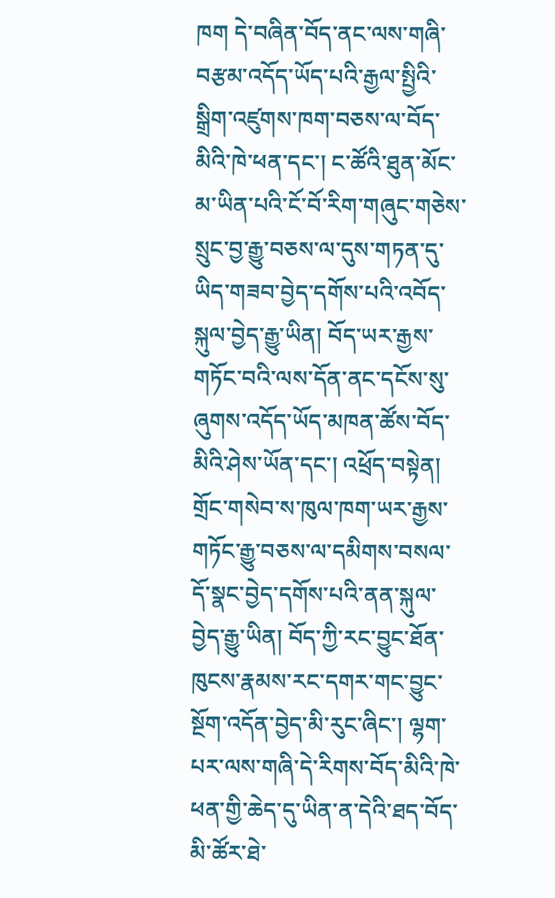ཁག དེ་བཞིན་བོད་ནང་ལས་གཞི་བརྩམ་འདོད་ཡོད་པའི་རྒྱལ་སྤྱིའི་སྒྲིག་འཛུགས་ཁག་བཅས་ལ་བོད་མིའི་ཁེ་ཕན་དང་། ང་ཚོའི་ཐུན་མོང་མ་ཡིན་པའི་ངོ་བོ་རིག་གཞུང་གཅེས་སྲུང་བྱ་རྒྱུ་བཅས་ལ་དུས་གཏན་དུ་ཡིད་གཟབ་བྱེད་དགོས་པའི་འབོད་སྐུལ་བྱེད་རྒྱུ་ཡིན། བོད་ཡར་རྒྱས་གཏོང་བའི་ལས་དོན་ནང་དངོས་སུ་ཞུགས་འདོད་ཡོད་མཁན་ཚོས་བོད་མིའི་ཤེས་ཡོན་དང་། འཕྲོད་བསྟེན། གྲོང་གསེབ་ས་ཁུལ་ཁག་ཡར་རྒྱས་གཏོང་རྒྱུ་བཅས་ལ་དམིགས་བསལ་དོ་སྣང་བྱེད་དགོས་པའི་ནན་སྐུལ་བྱེད་རྒྱུ་ཡིན། བོད་ཀྱི་རང་བྱུང་ཐོན་ཁུངས་རྣམས་རང་དགར་གང་བྱུང་སྔོག་འདོན་བྱེད་མི་རུང་ཞིང་། ལྷག་པར་ལས་གཞི་དེ་རིགས་བོད་མིའི་ཁེ་ཕན་གྱི་ཆེད་དུ་ཡིན་ན་དེའི་ཐད་བོད་མི་ཚོར་ཐེ་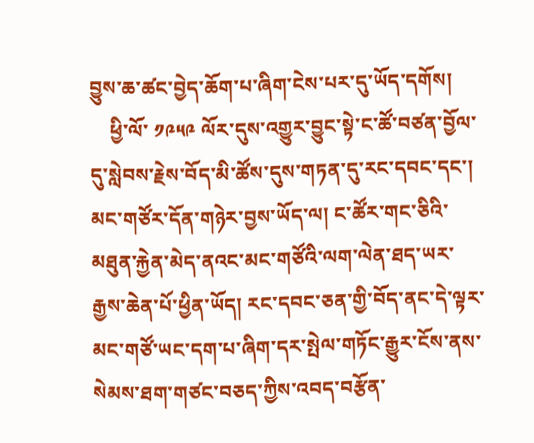བྱུས་ཆ་ཚང་བྱེད་ཆོག་པ་ཞིག་ངེས་པར་དུ་ཡོད་དགོས།
    ཕྱི་ལོ་ ༡༩༥༩ ལོར་དུས་འགྱུར་བྱུང་སྟེ་ང་ཚོ་བཙན་བྱོལ་དུ་སླེབས་རྗེས་བོད་མི་ཚོས་དུས་གཏན་དུ་རང་དབང་དང་། མང་གཙོར་དོན་གཉེར་བྱས་ཡོད་ལ། ང་ཚོར་གང་ཅིའི་མཐུན་རྐྱེན་མེད་ནའང་མང་གཙོའི་ལག་ལེན་ཐད་ཡར་རྒྱས་ཆེན་པོ་ཕྱིན་ཡོད། རང་དབང་ཅན་གྱི་བོད་ནང་དེ་ལྟར་མང་གཙོ་ཡང་དག་པ་ཞིག་དར་སྤེལ་གཏོང་རྒྱུར་ངོས་ནས་སེམས་ཐག་གཙང་བཅད་ཀྱིས་འབད་བརྩོན་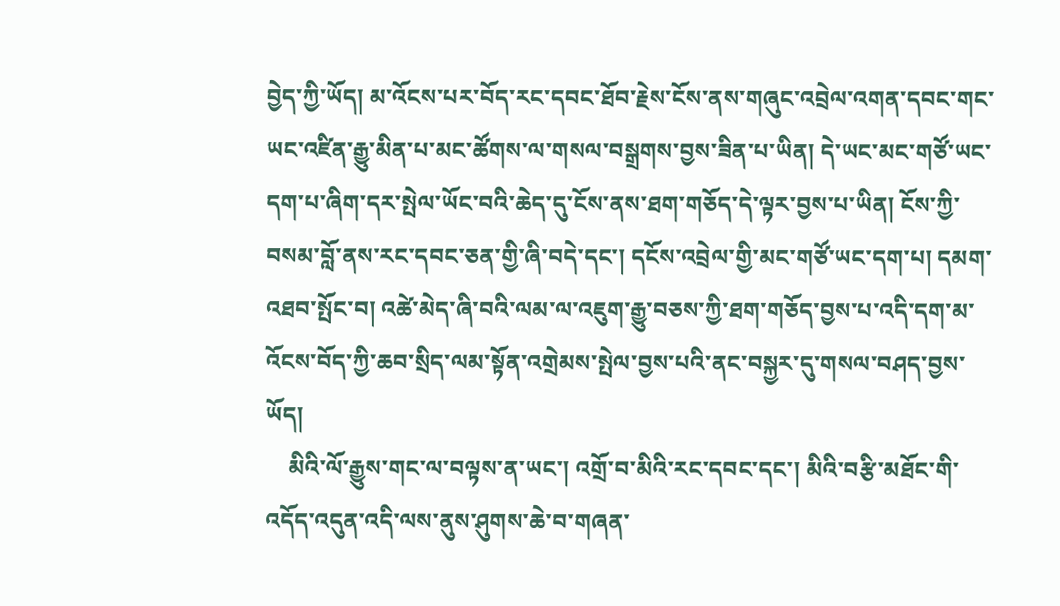བྱེད་ཀྱི་ཡོད། མ་འོངས་པར་བོད་རང་དབང་ཐོབ་རྗེས་ངོས་ནས་གཞུང་འབྲེལ་འགན་དབང་གང་ཡང་འཛིན་རྒྱུ་མིན་པ་མང་ཚོགས་ལ་གསལ་བསྒྲགས་བྱས་ཟིན་པ་ཡིན། དེ་ཡང་མང་གཙོ་ཡང་དག་པ་ཞིག་དར་སྤེལ་ཡོང་བའི་ཆེད་དུ་ངོས་ནས་ཐག་གཅོད་དེ་ལྟར་བྱས་པ་ཡིན། ངོས་ཀྱི་བསམ་བློ་ནས་རང་དབང་ཅན་གྱི་ཞི་བདེ་དང་། དངོས་འབྲེལ་གྱི་མང་གཙོ་ཡང་དག་པ། དམག་འཐབ་སྤོང་བ། འཚེ་མེད་ཞི་བའི་ལམ་ལ་འཇུག་རྒྱུ་བཅས་ཀྱི་ཐག་གཅོད་བྱས་པ་འདི་དག་མ་འོངས་བོད་ཀྱི་ཆབ་སྲིད་ལམ་སྟོན་འགྲེམས་སྤེལ་བྱས་པའི་ནང་བསྐྱར་དུ་གསལ་བཤད་བྱས་ཡོད།
    མིའི་ལོ་རྒྱུས་གང་ལ་བལྟས་ན་ཡང་། འགྲོ་བ་མིའི་རང་དབང་དང་། མིའི་བརྩི་མཐོང་གི་འདོད་འདུན་འདི་ལས་ནུས་ཤུགས་ཆེ་བ་གཞན་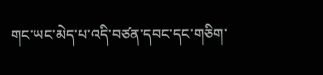གང་ཡང་མེད་པ་འདི་བཙན་དབང་དང་གཅིག་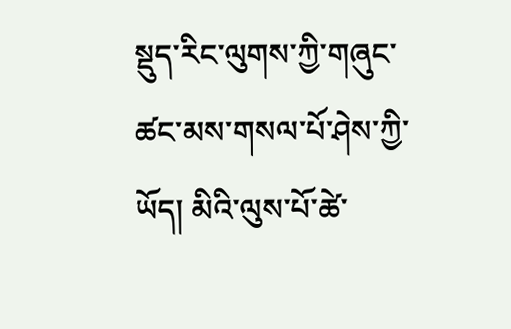སྡུད་རིང་ལུགས་ཀྱི་གཞུང་ཚང་མས་གསལ་པོ་ཤེས་ཀྱི་ཡོད། མིའི་ལུས་པོ་ཚེ་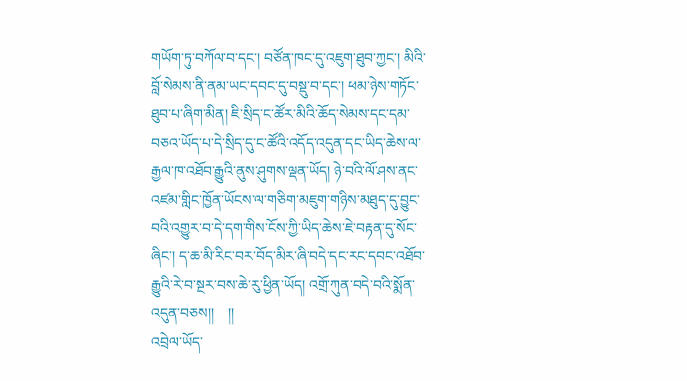གཡོག་ཏུ་བཀོལ་བ་དང་། བཙོན་ཁང་དུ་འཇུག་ཐུབ་ཀྱང་། མིའི་བློ་སེམས་ནི་ནམ་ཡང་དབང་དུ་བསྡུ་བ་དང་། ཕམ་ཉེས་གཏོང་ཐུབ་པ་ཞིག་མིན། ཇི་སྲིད་ང་ཚོར་མིའི་ཆོད་སེམས་དང་དམ་བཅའ་ཡོད་པ་དེ་སྲིད་དུ་ང་ཚོའི་འདོད་འདུན་དང་ཡིད་ཆེས་ལ་རྒྱལ་ཁ་འཐོབ་རྒྱུའི་ནུས་ཤུགས་ལྡན་ཡོད། ཉེ་བའི་ལོ་ཤས་ནང་འཛམ་གླིང་ཁྱོན་ཡོངས་ལ་གཅིག་མཇུག་གཉིས་མཐུད་དུ་བྱུང་བའི་འགྱུར་བ་དེ་དག་གིས་ངོས་ཀྱི་ཡིད་ཆེས་ཇེ་བརྟན་དུ་སོང་ཞིང་། ད་ཆ་མི་རིང་བར་བོད་མིར་ཞི་བདེ་དང་རང་དབང་འཐོབ་རྒྱུའི་རེ་བ་སྔར་བས་ཆེ་རུ་ཕྱིན་ཡོད། འགྲོ་ཀུན་བདེ་བའི་སྨོན་འདུན་བཅས།།    །།
འབྲེལ་ཡོད་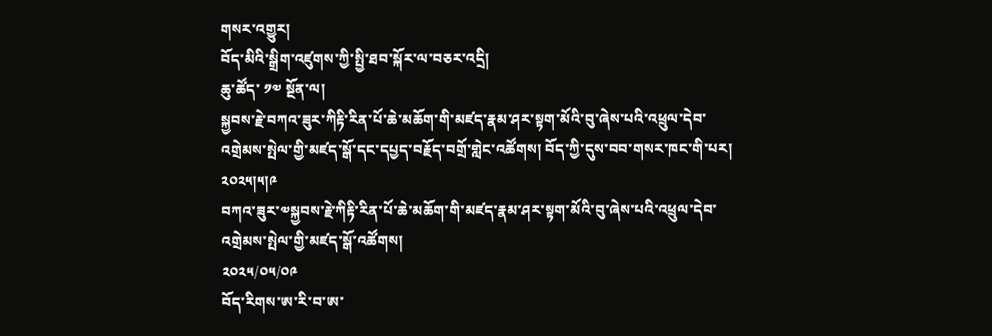གསར་འགྱུར།
བོད་མིའི་སྒྲིག་འཛུགས་ཀྱི་སྤྱི་ཐབ་སྐོར་ལ་བཅར་འདྲི།
ཆུ་ཚོད་ ༡༧ སྔོན་ལ།
སྐྱབས་རྗེ་བཀའ་ཟུར་ཀིརྟི་རིན་པོ་ཆེ་མཆོག་གི་མཛད་རྣམ་ཤར་སྟག་མོའི་བུ་ཞེས་པའི་འཕྲུལ་དེབ་འགྲེམས་སྤེལ་གྱི་མཛད་སྒོ་དང་དཔྱད་བརྗོད་བགྲོ་གླེང་འཚོགས། བོད་ཀྱི་དུས་བབ་གསར་ཁང་གི་པར། ༢༠༢༥།༥།༩
བཀའ་ཟུར་༧སྐྱབས་རྗེ་ཀིརྟི་རིན་པོ་ཆེ་མཆོག་གི་མཛད་རྣམ་ཤར་སྟག་མོའི་བུ་ཞེས་པའི་འཕྲུལ་དེབ་འགྲེམས་སྤེལ་གྱི་མཛད་སྒོ་འཚོགས།
༢༠༢༥/༠༥/༠༩
བོད་རིགས་ཨ་རི་བ་ཨ་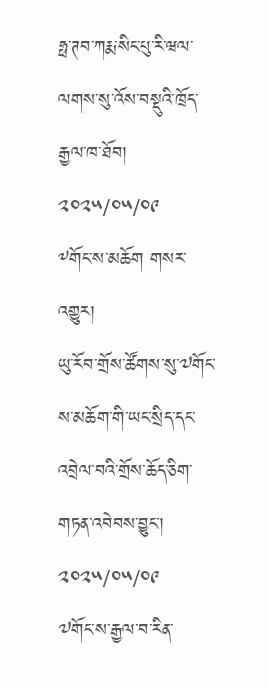ཧྥ་ཊབ་ཀརྨ་སིང་པུ་རི་ཝལ་ལགས་སུ་འོས་བསྡུའི་ཁྲོད་རྒྱལ་ཁ་ཐོབ།
༢༠༢༥/༠༥/༠༩
༸གོང་ས་མཆོག གསར་འགྱུར།
ཡུ་རོབ་གྲོས་ཚོགས་སུ་༧གོང་ས་མཆོག་གི་ཡང་སྲིད་དང་འབྲེལ་བའི་གྲོས་ཆོད་ཅིག་གཏན་འབེབས་བྱུང་།
༢༠༢༥/༠༥/༠༩
༧གོང་ས་རྒྱལ་བ་རིན་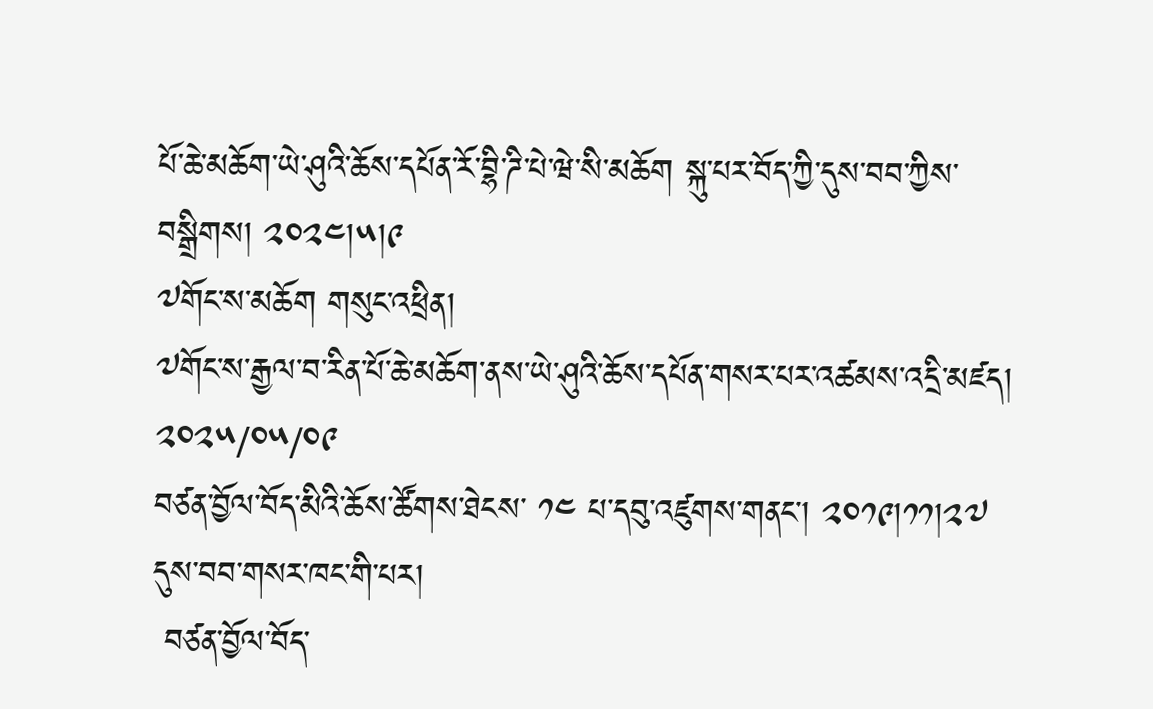པོ་ཆེ་མཆོག་ཡེ་ཤུའི་ཆོས་དཔོན་རོ་བྷི་ཌི་པེ་ཝེ་སི་མཆོག སྐུ་པར་བོད་ཀྱི་དུས་བབ་ཀྱིས་བསྒྲིགས། ༢༠༢༤།༥།༩
༧གོང་ས་མཆོག གསུང་འཕྲིན།
༧གོང་ས་རྒྱལ་བ་རིན་པོ་ཆེ་མཆོག་ནས་ཡེ་ཤུའི་ཆོས་དཔོན་གསར་པར་འཚམས་འདྲི་མཛད།
༢༠༢༥/༠༥/༠༩
བཙན་བྱོལ་བོད་མིའི་ཆོས་ཚོགས་ཐེངས་ ༡༤ པ་དབུ་འཛུགས་གནང་། ༢༠༡༩།༡༡།༢༧ དུས་བབ་གསར་ཁང་གི་པར།
 བཙན་བྱོལ་བོད་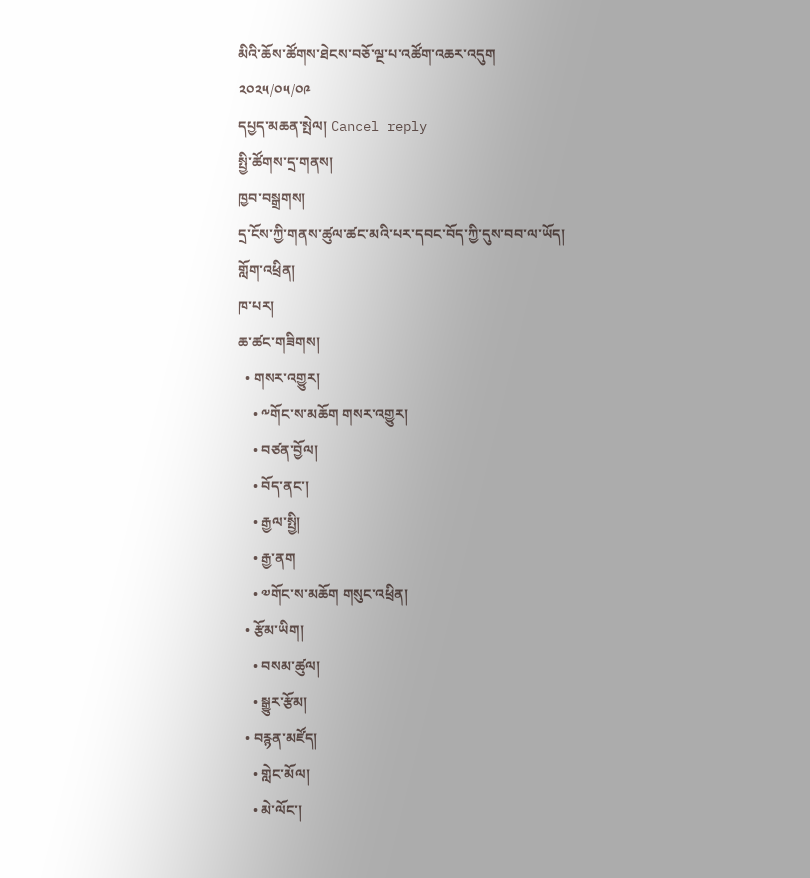མིའི་ཆོས་ཚོགས་ཐེངས་བཅོ་ལྔ་པ་འཚོག་འཆར་འདུག
༢༠༢༥/༠༥/༠༩
དཔྱད་མཆན་སྤེལ། Cancel reply
སྤྱི་ཚོགས་དྲ་གནས།
ཁྱབ་བསྒྲགས།
དྲ་ངོས་ཀྱི་གནས་ཚུལ་ཚང་མའི་པར་དབང་བོད་ཀྱི་དུས་བབ་ལ་ཡོད།
གློག་འཕྲིན།
ཁ་པར།
ཆ་ཚང་གཟིགས།
  • གསར་འགྱུར།
    • ༸གོང་ས་མཆོག གསར་འགྱུར།
    • བཙན་བྱོལ།
    • བོད་ནང་།
    • རྒྱལ་སྤྱི།
    • རྒྱ་ནག
    • ༧གོང་ས་མཆོག གསུང་འཕྲིན།
  • རྩོམ་ཡིག།
    • བསམ་ཚུལ།
    • སྒྱུར་རྩོམ།
  • བརྙན་མཛོད།
    • གླེང་མོལ།
    • མེ་ལོང་།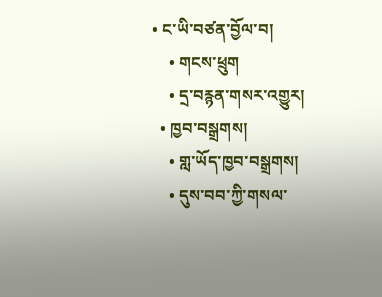• ང་ཡི་བཙན་བྱོལ་བ།
    • གངས་ཕྲུག
    • དྲ་བརྙན་གསར་འགྱུར།
  • ཁྱབ་བསྒྲགས།
    • གླ་ཡོད་ཁྱབ་བསྒྲགས།
    • དུས་བབ་ཀྱི་གསལ་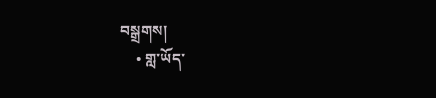བསྒྲགས།
    • གླ་ཡོད་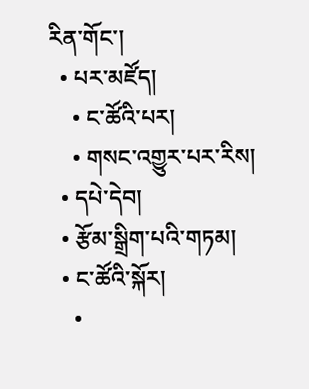རིན་གོང་།
  • པར་མཛོད།
    • ང་ཚོའི་པར།
    • གསང་འགྱུར་པར་རིས།
  • དཔེ་དེབ།
  • རྩོམ་སྒྲིག་པའི་གཏམ།
  • ང་ཚོའི་སྐོར།
    •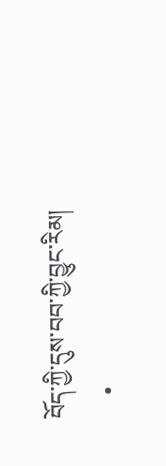བོད་ཀྱི་དུས་བབ་ཀྱི་བྱུང་རིམ།
    •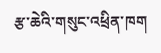རྩ་ཆེའི་གསུང་འཕྲིན་ཁག